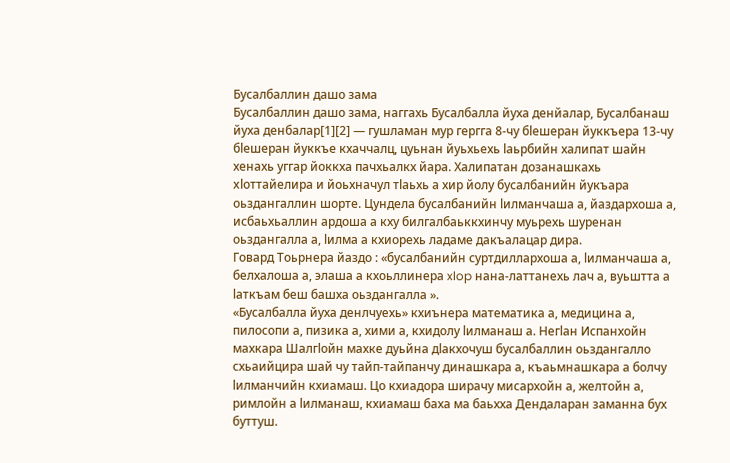Бусалбаллин дашо зама
Бусалбаллин дашо зама, наггахь Бусалбалла йуха денйалар, Бусалбанаш йуха денбалар[1][2] — гушламан мур гергга 8-чу бleшеран йуккъера 13-чу бleшеран йуккъе кхаччалц, цуьнан йуьхьехь laьрбийн халипат шайн хенахь уггар йоккха пачхьалкх йара. Халипатан дозанашкахь xlоттайелира и йоьхначул тlaьхь а хир йолу бусалбанийн йукъара оьздангаллин шорте. Цундела бусалбанийн lилманчаша а, йаздархоша а, исбаьхьаллин ардоша а кху билгалбаьккхинчу муьрехь шуренан оьздангалла а, lилма а кхиорехь ладаме дакъалацар дира.
Говард Тоьрнера йаздо : «бусалбанийн суртдиллархоша а, lилманчаша а, белхалоша а, элаша а кхоьллинера xlop нана-латтанехь лач а, вуьштта а laткъам беш башха оьздангалла ».
«Бусалбалла йуха денлчуехь» кхиънера математика а, медицина а, пилосопи а, пизика а, хими а, кхидолу lилманаш а. Негlaн Испанхойн махкара Шалгloйн махке дуьйна дlaкхочуш бусалбаллин оьздангалло схьаийцира шай чу тайп-тайпанчу динашкара а, къаьмнашкара а болчу lилманчийн кхиамаш. Цо кхиадора ширачу мисархойн а, желтойн а, римлойн а lилманаш, кхиамаш баха ма баьхха Дендаларан заманна бух буттуш.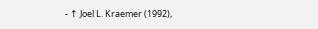- ↑ Joel L. Kraemer (1992),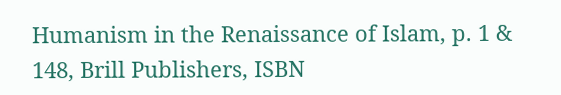Humanism in the Renaissance of Islam, p. 1 & 148, Brill Publishers, ISBN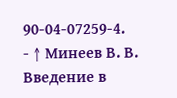90-04-07259-4.
- ↑ Минеев В. В. Введение в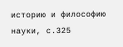историю и философию науки, с.325